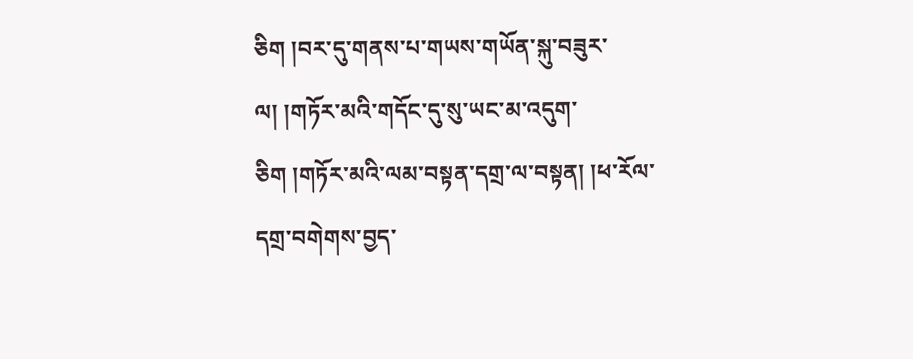ཅིག །བར་དུ་གནས་པ་གཡས་གཡོན་སྐུ་བཟུར་ལ། །གཏོར་མའི་གདོང་དུ་སུ་ཡང་མ་འདུག་ཅིག །གཏོར་མའི་ལམ་བསྟན་དགྲ་ལ་བསྟན། །ཕ་རོལ་དགྲ་བགེགས་བྱད་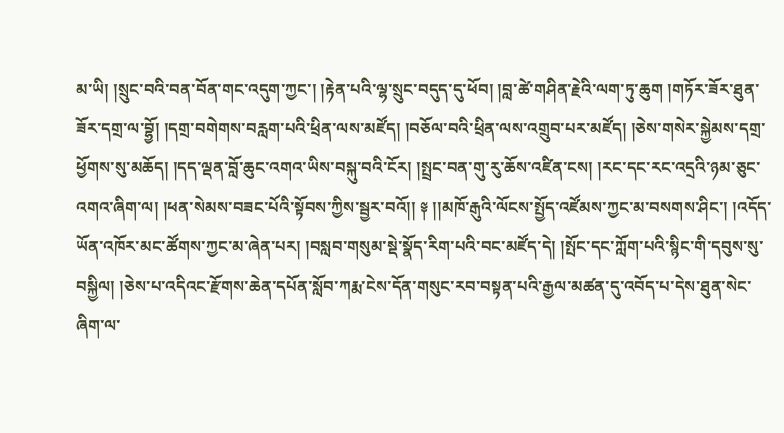མ་ཡི། །སྲུང་བའི་བན་བོན་གང་འདུག་ཀྱང་། །རྟེན་པའི་ལྷ་སྲུང་བདུད་དུ་ཕོབ། །བླ་ཚེ་གཤིན་རྗེའི་ལག་ཏུ་ཆུག །གཏོར་ཟོར་ཐུན་ཟོར་དགྲ་ལ་བྷྱོ། །དགྲ་བགེགས་བརླག་པའི་ཕྲིན་ལས་མཛོད། །བཅོལ་བའི་ཕྲིན་ལས་འགྲུབ་པར་མཛོད། །ཅེས་གསེར་སྐྱེམས་དགྲ་ཕྱོགས་སུ་མཆོད། །དད་ལྡན་བློ་ཆུང་འགའ་ཡིས་བསྐུ་བའི་ངོར། །སྤྲང་བན་གུ་རུ་ཆོས་འཛིན་ངས། །རང་དང་རང་འདྲའི་ཉམ་ཅུང་འགའ་ཞིག་ལ། །ཕན་སེམས་བཟང་པོའི་སྟོབས་ཀྱིས་སྦྱར་བའོ།། ༈ །།མཁོ་རྒུའི་ལོངས་སྤྱོད་འཛོམས་ཀྱང་མ་བསགས་ཤིང་། །འདོད་ཡོན་འཁོར་མང་ཚོགས་ཀྱང་མ་ཞེན་པར། །བསླབ་གསུམ་སྡེ་སྣོད་རིག་པའི་བང་མཛོད་དེ། །སྤོང་དང་ཀློག་པའི་སྙིང་གི་དབུས་སུ་བསྐྱིལ། །ཅེས་པ་འདིའང་རྫོགས་ཆེན་དཔོན་སློབ་ཀརྨ་ངེས་དོན་གསུང་རབ་བསྟན་པའི་རྒྱལ་མཚན་དུ་འབོད་པ་དེས་ཐུན་སེང་ཞིག་ལ་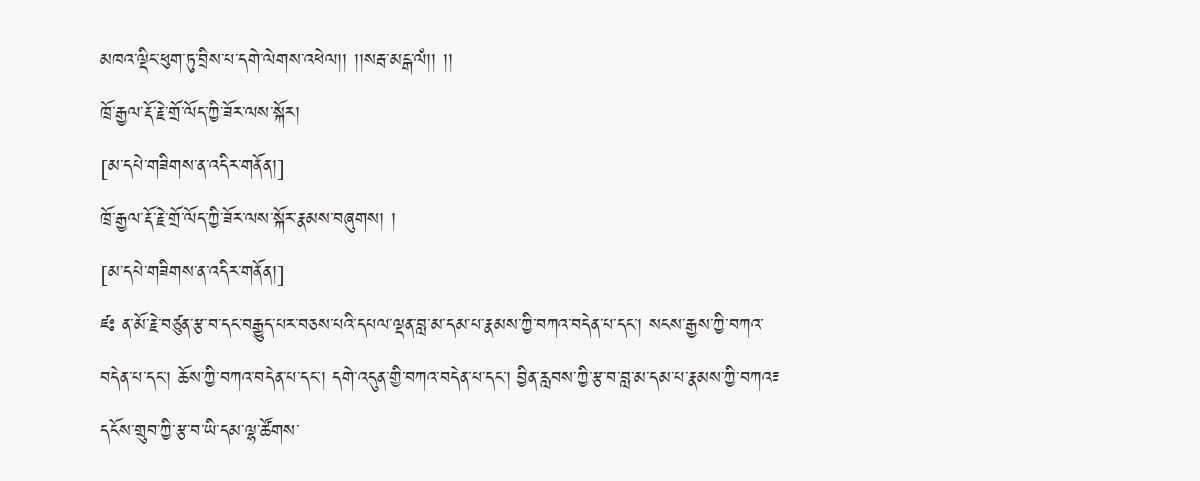མཁའ་ལྡིང་ཕུག་ཏུ་བྲིས་པ་དགེ་ལེགས་འཕེལ།། །།སརྦ་མངྒ་ལཾ།། །།
ཁྲོ་རྒྱལ་རྡོ་རྗེ་གྲོ་ལོད་ཀྱི་ཟོར་ལས་སྐོར།
[མ་དཔེ་གཟིགས་ན་འདིར་གནོན།]
ཁྲོ་རྒྱལ་རྡོ་རྗེ་གྲོ་ལོད་ཀྱི་ཟོར་ལས་སྐོར་རྣམས་བཞུགས། །
[མ་དཔེ་གཟིགས་ན་འདིར་གནོན།]
ཛཿ ན་མོ་རྗེ་བཙུན་རྩ་བ་དང་བརྒྱུད་པར་བཅས་པའི་དཔལ་ལྡན་བླ་མ་དམ་པ་རྣམས་ཀྱི་བཀའ་བདེན་པ་དང་། སངས་རྒྱས་ཀྱི་བཀའ་བདེན་པ་དང་། ཆོས་ཀྱི་བཀའ་བདེན་པ་དང་། དགེ་འདུན་གྱི་བཀའ་བདེན་པ་དང་། བྱིན་རླབས་ཀྱི་རྩ་བ་བླ་མ་དམ་པ་རྣམས་ཀྱི་བཀའ༴ དངོས་གྲུབ་ཀྱི་རྩ་བ་ཡི་དམ་ལྷ་ཚོགས་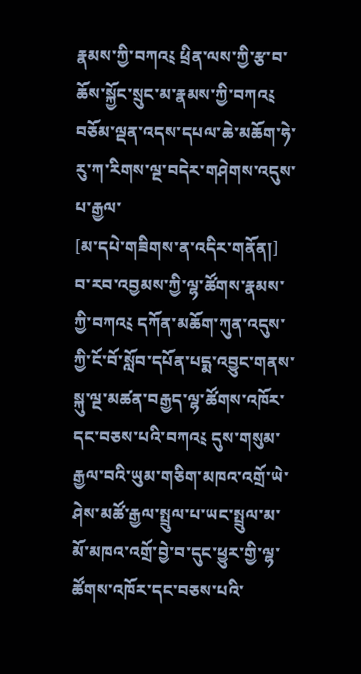རྣམས་ཀྱི་བཀའ༴ ཕྲིན་ལས་ཀྱི་རྩ་བ་ཆོས་སྐྱོང་སྲུང་མ་རྣམས་ཀྱི་བཀའ༴ བཅོམ་ལྡན་འདས་དཔལ་ཆེ་མཆོག་ཧེ་རུ་ཀ་རིགས་ལྔ་བདེར་གཤེགས་འདུས་པ་རྒྱལ་
[མ་དཔེ་གཟིགས་ན་འདིར་གནོན།]
བ་རབ་འབྱམས་ཀྱི་ལྷ་ཚོགས་རྣམས་ཀྱི་བཀའ༴ དཀོན་མཆོག་ཀུན་འདུས་ཀྱི་ངོ་བོ་སློབ་དཔོན་པདྨ་འབྱུང་གནས་སྐུ་ལྔ་མཚན་བརྒྱད་ལྷ་ཚོགས་འཁོར་དང་བཅས་པའི་བཀའ༴ དུས་གསུམ་རྒྱལ་བའི་ཡུམ་གཅིག་མཁའ་འགྲོ་ཡེ་ཤེས་མཚོ་རྒྱལ་སྤྲུལ་པ་ཡང་སྤྲུལ་མ་མོ་མཁའ་འགྲོ་བྱེ་བ་དུང་ཕྱུར་གྱི་ལྷ་ཚོགས་འཁོར་དང་བཅས་པའི་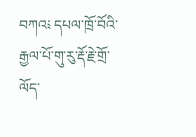བཀའ༴ དཔལ་ཁྲོ་བོའི་རྒྱལ་པོ་གུ་རུ་རྡོ་རྗེ་གྲོ་ལོད་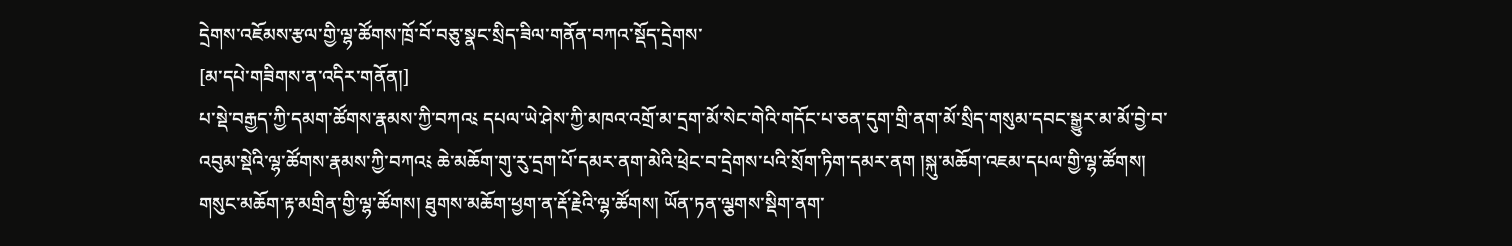དྲེགས་འཇོམས་རྩལ་གྱི་ལྷ་ཚོགས་ཁྲོ་བོ་བཅུ་སྣང་སྲིད་ཟིལ་གནོན་བཀའ་སྡོད་དྲེགས་
[མ་དཔེ་གཟིགས་ན་འདིར་གནོན།]
པ་སྡེ་བརྒྱད་ཀྱི་དམག་ཚོགས་རྣམས་ཀྱི་བཀའ༴ དཔལ་ཡེ་ཤེས་ཀྱི་མཁའ་འགྲོ་མ་དྲག་མོ་སེང་གེའི་གདོང་པ་ཅན་དུག་གྲི་ནག་མོ་སྲིད་གསུམ་དབང་སྒྱུར་མ་མོ་བྱེ་བ་འབུམ་སྡེའི་ལྷ་ཚོགས་རྣམས་ཀྱི་བཀའ༴ ཆེ་མཆོག་གུ་རུ་དྲག་པོ་དམར་ནག་མེའི་ཕྲེང་བ་དྲེགས་པའི་སྲོག་ཏིག་དམར་ནག །སྐུ་མཆོག་འཇམ་དཔལ་གྱི་ལྷ་ཚོགས། གསུང་མཆོག་རྟ་མགྲིན་གྱི་ལྷ་ཚོགས། ཐུགས་མཆོག་ཕྱག་ན་རྡོ་རྗེའི་ལྷ་ཚོགས། ཡོན་ཏན་ལྕགས་སྡིག་ནག་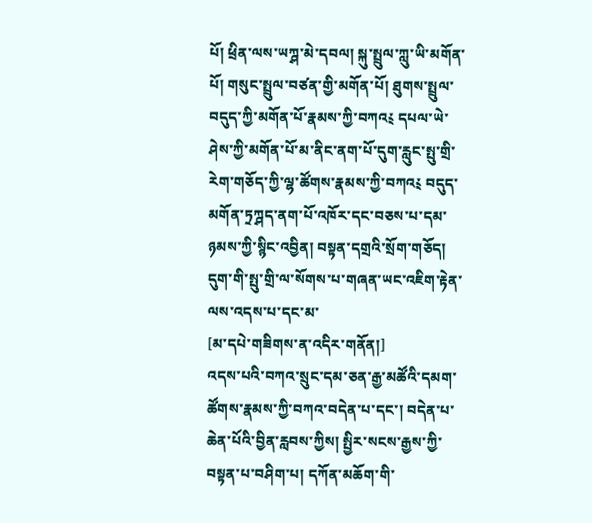པོ། ཕྲིན་ལས་ཡཀྴ་མེ་དབལ། སྐུ་སྤྲུལ་ཀླུ་ཡི་མགོན་པོ། གསུང་སྤྲུལ་བཙན་གྱི་མགོན་པོ། ཐུགས་སྤྲུལ་བདུད་ཀྱི་མགོན་པོ་རྣམས་ཀྱི་བཀའ༴ དཔལ་ཡེ་ཤེས་ཀྱི་མགོན་པོ་མ་ནིང་ནག་པོ་དུག་རླུང་སྤུ་གྲི་རེག་གཅོད་ཀྱི་ལྷ་ཚོགས་རྣམས་ཀྱི་བཀའ༴ བདུད་མགོན་ཏྲཀྴད་ནག་པོ་འཁོར་དང་བཅས་པ་དམ་ཉམས་ཀྱི་སྙིང་འབྱིན། བསྟན་དགྲའི་སྲོག་གཅོད། དུག་གི་སྤུ་གྲི་ལ་སོགས་པ་གཞན་ཡང་འཇིག་རྟེན་ལས་འདས་པ་དང་མ་
[མ་དཔེ་གཟིགས་ན་འདིར་གནོན།]
འདས་པའི་བཀའ་སྲུང་དམ་ཅན་རྒྱ་མཚོའི་དམག་ཚོགས་རྣམས་ཀྱི་བཀའ་བདེན་པ་དང་། བདེན་པ་ཆེན་པོའི་བྱིན་རླབས་ཀྱིས། སྤྱིར་སངས་རྒྱས་ཀྱི་བསྟན་པ་བཤིག་པ། དཀོན་མཆོག་གི་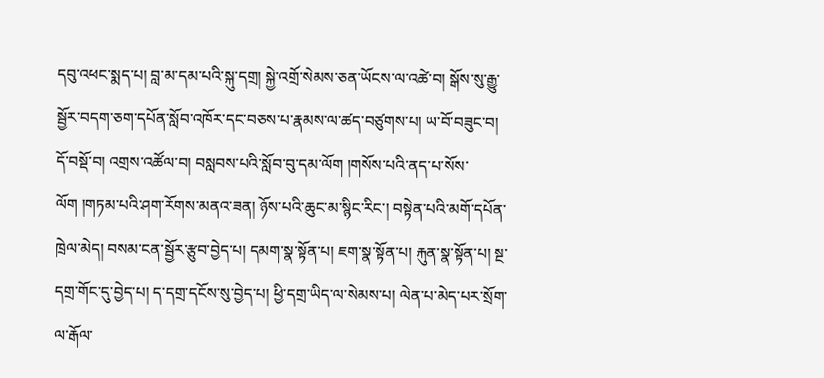དབུ་འཕང་སྨད་པ། བླ་མ་དམ་པའི་སྐུ་དགྲ། སྐྱེ་འགྲོ་སེམས་ཅན་ཡོངས་ལ་འཚེ་བ། སྒོས་སུ་རྒྱུ་སྦྱོར་བདག་ཅག་དཔོན་སློབ་འཁོར་དང་བཅས་པ་རྣམས་ལ་ཚད་བཙུགས་པ། ཡ་བོ་བཟུང་བ། དོ་བསྡོ་བ། འགྲས་འཚོལ་བ། བསླབས་པའི་སློབ་བུ་དམ་ལོག །གསོས་པའི་ནད་པ་སོས་ལོག །གཏམ་པའི་ཤག་རོགས་མནའ་ཟན། ཉོས་པའི་ཆུང་མ་སྙིང་རིང་། བསྟེན་པའི་མགོ་དཔོན་ཁྲེལ་མེད། བསམ་ངན་སྦྱོར་རྩུབ་བྱེད་པ། དམག་སྣ་སྟོན་པ། ཇག་སྣ་སྟོན་པ། རྐུན་སྣ་སྟོན་པ། སྔ་དགྲ་གོང་དུ་བྱེད་པ། ད་དགྲ་དངོས་སུ་བྱེད་པ། ཕྱི་དགྲ་ཡིད་ལ་སེམས་པ། ལེན་པ་མེད་པར་སྲོག་ལ་རྒོལ་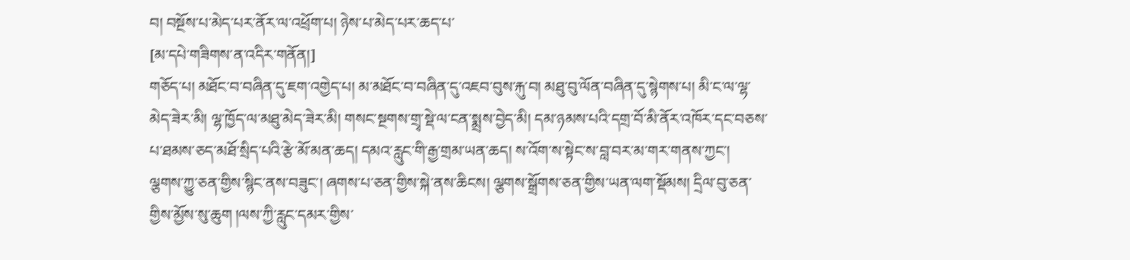བ། བསྔོས་པ་མེད་པར་ནོར་ལ་འཕྲོག་པ། ཉེས་པ་མེད་པར་ཆད་པ་
[མ་དཔེ་གཟིགས་ན་འདིར་གནོན།]
གཅོད་པ། མཐོང་བ་བཞིན་དུ་ཇག་འགྱེད་པ། མ་མཐོང་བ་བཞིན་དུ་འཇབ་བུས་རྐུ་བ། མཐུ་བུ་ལོན་བཞིན་དུ་སྙེགས་པ། མི་ང་ལ་ལྷ་མེད་ཟེར་མི། ལྷ་ཁྱོད་ལ་མཐུ་མེད་ཟེར་མི། གསང་སྔགས་གྲྭ་སྡེ་ལ་ངན་སྨྲས་བྱེད་མི། དམ་ཉམས་པའི་དགྲ་བོ་མི་ནོར་འཁོར་དང་བཅས་པ་ཐམས་ཅད་མཐོ་སྲིད་པའི་རྩེ་མོ་མན་ཆད། དམའ་རླུང་གི་རྒྱ་གྲམ་ཡན་ཆད། ས་འོག་ས་སྟེང་ས་བླ་བར་མ་གར་གནས་ཀྱང་། ལྕགས་ཀྱུ་ཅན་གྱིས་སྙིང་ནས་བཟུང་། ཞགས་པ་ཅན་གྱིས་སྐེ་ནས་ཆིངས། ལྕགས་སྒྲོགས་ཅན་གྱིས་ཡན་ལག་སྡོམས། དྲིལ་བུ་ཅན་གྱིས་མྱོས་སུ་ཆུག །ལས་ཀྱི་རླུང་དམར་གྱིས་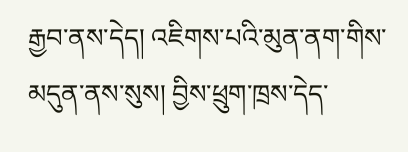རྒྱབ་ནས་དེད། འཇིགས་པའི་མུན་ནག་གིས་མདུན་ནས་སུས། བྱིས་ཕྲུག་ཁྲས་དེད་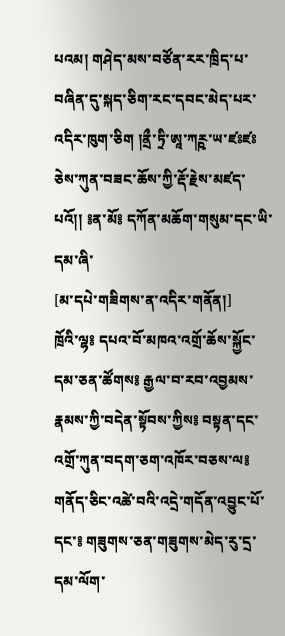པའམ། གཤེད་མས་བཙོན་རར་ཁྲིད་པ་བཞིན་དུ་སྐད་ཅིག་རང་དབང་མེད་པར་འདིར་ཁུག་ཅིག །ནྲྀ་ཏྲི་ཨཱ་ཀཪྵ་ཡ་ཛཿཛཿ ཅེས་ཀུན་བཟང་ཆོས་ཀྱི་རྡོ་རྗེས་མཛད་པའོ།། ༔ན་མོ༔ དཀོན་མཆོག་གསུམ་དང་ཡི་དམ་ཞི་
[མ་དཔེ་གཟིགས་ན་འདིར་གནོན།]
ཁྲོའི་ལྷ༔ དཔའ་བོ་མཁའ་འགྲོ་ཆོས་སྐྱོང་དམ་ཅན་ཚོགས༔ རྒྱལ་བ་རབ་འབྱམས་རྣམས་ཀྱི་བདེན་སྟོབས་ཀྱིས༔ བསྟན་དང་འགྲོ་ཀུན་བདག་ཅག་འཁོར་བཅས་ལ༔ གནོད་ཅིང་འཚེ་བའི་འདྲེ་གདོན་འབྱུང་པོ་དང་༔ གཟུགས་ཅན་གཟུགས་མེད་རུ་དྲ་དམ་ལོག་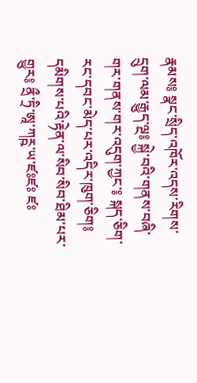རྣམས༔ སྣང་སྲིད་འཁོར་འདས་རིགས་དྲུག་ལམ་རྒྱུད་ལྔ༔ སྐྱེ་བའི་གནས་བཞི་གར་གནས་གར་འདུག་ཀྱང་༔ སྐད་ཅིག་རང་དབང་མེད་པར་འདིར་ཁུག་ཅིག༔ དམིགས་པའི་རྟེན་ལ་སིབ་སིབ་ཐིམ་པར་གྱུར༔ ནྲྀ་ཏྲི་ཨཱ་ཀཪྵ་ཡ་ཛཿཛཿ ཛཿ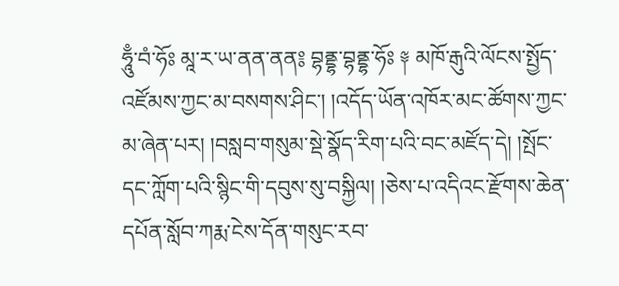ཧཱུྃ་བཾ་ཧོཿ མཱ་ར་ཡ་ནན་ནན༔ བྷནྡྷ་བྷནྡྷ་ཧོཿ ༈ མཁོ་རྒུའི་ལོངས་སྤྱོད་འཛོམས་ཀྱང་མ་བསགས་ཤིང་། །འདོད་ཡོན་འཁོར་མང་ཚོགས་ཀྱང་མ་ཞེན་པར། །བསླབ་གསུམ་སྡེ་སྣོད་རིག་པའི་བང་མཛོད་དེ། །སྤོང་དང་ཀློག་པའི་སྙིང་གི་དབུས་སུ་བསྐྱིལ། །ཅེས་པ་འདིའང་རྫོགས་ཆེན་དཔོན་སློབ་ཀརྨ་ངེས་དོན་གསུང་རབ་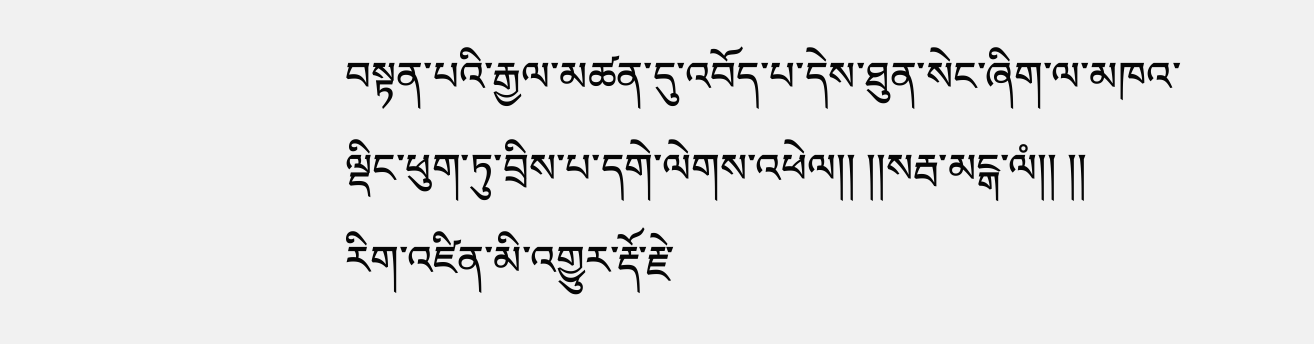བསྟན་པའི་རྒྱལ་མཚན་དུ་འབོད་པ་དེས་ཐུན་སེང་ཞིག་ལ་མཁའ་ལྡིང་ཕུག་ཏུ་བྲིས་པ་དགེ་ལེགས་འཕེལ།། །།སརྦ་མངྒ་ལཾ།། །།
རིག་འཛིན་མི་འགྱུར་རྡོ་རྗེ་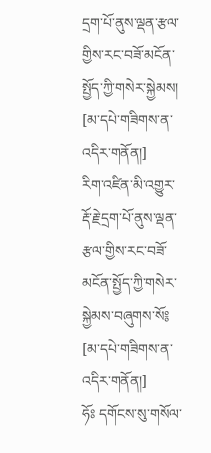དྲག་པོ་ནུས་ལྡན་རྩལ་གྱིས་རང་བཟོ་མངོན་སྤྱོད་ཀྱི་གསེར་སྐྱེམས།
[མ་དཔེ་གཟིགས་ན་འདིར་གནོན།]
རིག་འཛིན་མི་འགྱུར་རྡོ་རྗེ་དྲག་པོ་ནུས་ལྡན་རྩལ་གྱིས་རང་བཟོ་མངོན་སྤྱོད་ཀྱི་གསེར་སྐྱེམས་བཞུགས་སོ༔
[མ་དཔེ་གཟིགས་ན་འདིར་གནོན།]
ཧོཿ དགོངས་སུ་གསོལ་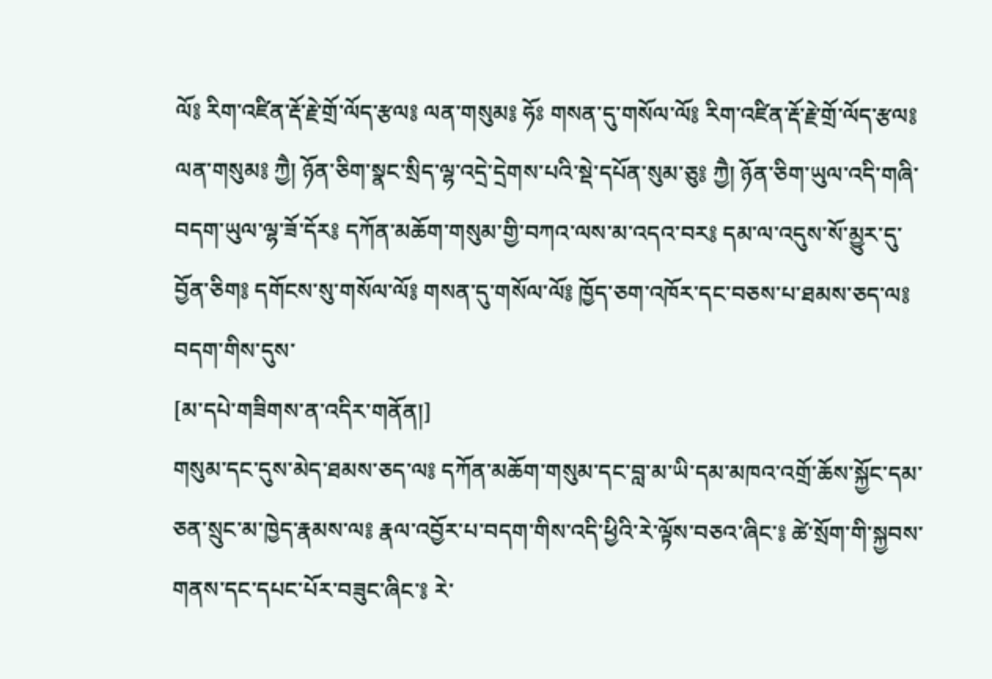ལོ༔ རིག་འཛིན་རྡོ་རྗེ་གྲོ་ལོད་རྩལ༔ ལན་གསུམ༔ ཧོཿ གསན་དུ་གསོལ་ལོ༔ རིག་འཛིན་རྡོ་རྗེ་གྲོ་ལོད་རྩལ༔ ལན་གསུམ༔ ཀྱཻ། ཉོན་ཅིག་སྣང་སྲིད་ལྷ་འདྲེ་དྲེགས་པའི་སྡེ་དཔོན་སུམ་ཅུ༔ ཀྱཻ། ཉོན་ཅིག་ཡུལ་འདི་གཞི་བདག་ཡུལ་ལྷ་ཟོ་དོར༔ དཀོན་མཆོག་གསུམ་གྱི་བཀའ་ལས་མ་འདའ་བར༔ དམ་ལ་འདུས་སོ་མྱུར་དུ་བྱོན་ཅིག༔ དགོངས་སུ་གསོལ་ལོ༔ གསན་དུ་གསོལ་ལོ༔ ཁྱོད་ཅག་འཁོར་དང་བཅས་པ་ཐམས་ཅད་ལ༔ བདག་གིས་དུས་
[མ་དཔེ་གཟིགས་ན་འདིར་གནོན།]
གསུམ་དང་དུས་མེད་ཐམས་ཅད་ལ༔ དཀོན་མཆོག་གསུམ་དང་བླ་མ་ཡི་དམ་མཁའ་འགྲོ་ཆོས་སྐྱོང་དམ་ཅན་སྲུང་མ་ཁྱེད་རྣམས་ལ༔ རྣལ་འབྱོར་པ་བདག་གིས་འདི་ཕྱིའི་རེ་ལྟོས་བཅའ་ཞིང་༔ ཚེ་སྲོག་གི་སྐྱབས་གནས་དང་དཔང་པོར་བཟུང་ཞིང་༔ རེ་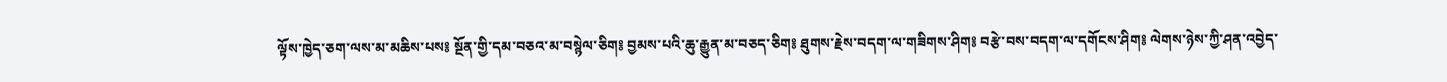ལྟོས་ཁྱེད་ཅག་ལས་མ་མཆིས་པས༔ སྔོན་གྱི་དམ་བཅའ་མ་བསྙེལ་ཅིག༔ བྱམས་པའི་ཆུ་རྒྱུན་མ་བཅད་ཅིག༔ ཐུགས་རྗེས་བདག་ལ་གཟིགས་ཤིག༔ བརྩེ་བས་བདག་ལ་དགོངས་ཤིག༔ ལེགས་ཉེས་ཀྱི་ཤན་འབྱེད་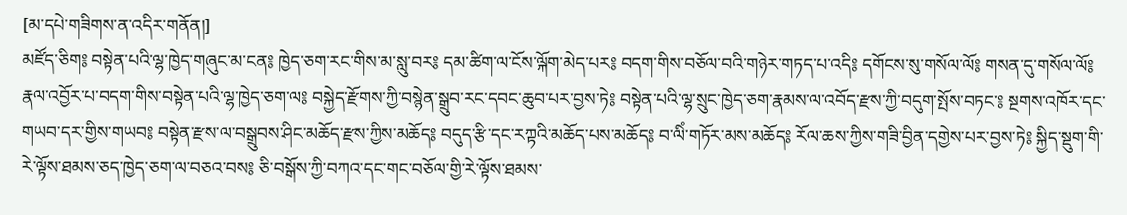[མ་དཔེ་གཟིགས་ན་འདིར་གནོན།]
མཛོད་ཅིག༔ བསྟེན་པའི་ལྷ་ཁྱེད་གཞུང་མ་ངན༔ ཁྱེད་ཅག་རང་གིས་མ་སླུ་བར༔ དམ་ཚིག་ལ་ངོས་ལྐོག་མེད་པར༔ བདག་གིས་བཅོལ་བའི་གཉེར་གཏད་པ་འདི༔ དགོངས་སུ་གསོལ་ལོ༔ གསན་དུ་གསོལ་ལོ༔ རྣལ་འབྱོར་པ་བདག་གིས་བསྟེན་པའི་ལྷ་ཁྱེད་ཅག་ལ༔ བསྐྱེད་རྫོགས་ཀྱི་བསྙེན་སྒྲུབ་རང་དབང་ཆུབ་པར་བྱས་ཏེ༔ བསྟེན་པའི་ལྷ་སྲུང་ཁྱེད་ཅག་རྣམས་ལ་འབོད་རྫས་ཀྱི་བདུག་སྤོས་བཏང་༔ སྔགས་འཁོར་དང་གཡབ་དར་གྱིས་གཡབ༔ བསྟེན་རྫས་ལ་བསྒྲུབས་ཤིང་མཆོད་རྫས་ཀྱིས་མཆོད༔ བདུད་རྩི་དང་རཀྟའི་མཆོད་པས་མཆོད༔ བ་ལིཾ་གཏོར་མས་མཆོད༔ རོལ་ཆས་ཀྱིས་གཟི་བྱིན་དགྱེས་པར་བྱས་ཏེ༔ སྐྱིད་སྡུག་གི་རེ་ལྟོས་ཐམས་ཅད་ཁྱེད་ཅག་ལ་བཅའ་བས༔ ཅི་བསྒོས་ཀྱི་བཀའ་དང་གང་བཅོལ་གྱི་རེ་ལྟོས་ཐམས་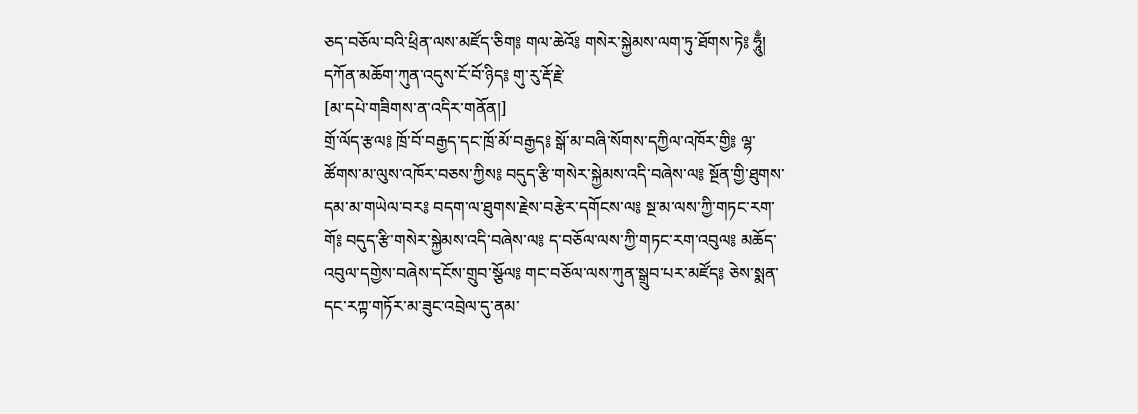ཅད་བཅོལ་བའི་ཕྲིན་ལས་མཛོད་ཅིག༔ གལ་ཆེའོ༔ གསེར་སྐྱེམས་ལག་ཏུ་ཐོགས་ཏེ༔ ཧཱུྃ། དཀོན་མཆོག་ཀུན་འདུས་ངོ་བོ་ཉིད༔ གུ་རུ་རྡོ་རྗེ་
[མ་དཔེ་གཟིགས་ན་འདིར་གནོན།]
གྲོ་ལོད་རྩལ༔ ཁྲོ་བོ་བརྒྱད་དང་ཁྲོ་མོ་བརྒྱད༔ སྒོ་མ་བཞི་སོགས་དཀྱིལ་འཁོར་གྱི༔ ལྷ་ཚོགས་མ་ལུས་འཁོར་བཅས་ཀྱིས༔ བདུད་རྩི་གསེར་སྐྱེམས་འདི་བཞེས་ལ༔ སྔོན་གྱི་ཐུགས་དམ་མ་གཡེལ་བར༔ བདག་ལ་ཐུགས་རྗེས་བརྩེར་དགོངས་ལ༔ སྔ་མ་ལས་ཀྱི་གཏང་རག་གོ༔ བདུད་རྩི་གསེར་སྐྱེམས་འདི་བཞེས་ལ༔ ད་བཅོལ་ལས་ཀྱི་གཏང་རག་འབུལ༔ མཆོད་འབུལ་དགྱེས་བཞེས་དངོས་གྲུབ་སྩོལ༔ གང་བཅོལ་ལས་ཀུན་སྒྲུབ་པར་མཛོད༔ ཅེས་སྨན་དང་རཀྟ་གཏོར་མ་ཟུང་འབྲེལ་དུ་ནམ་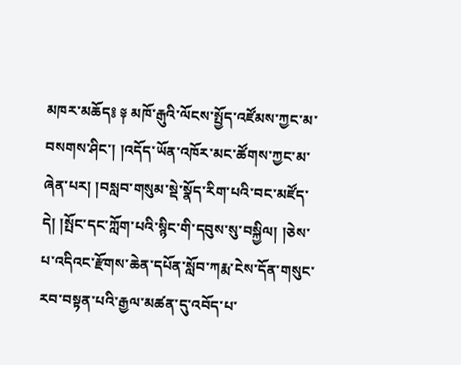མཁར་མཆོད༔ ༈ མཁོ་རྒུའི་ལོངས་སྤྱོད་འཛོམས་ཀྱང་མ་བསགས་ཤིང་། །འདོད་ཡོན་འཁོར་མང་ཚོགས་ཀྱང་མ་ཞེན་པར། །བསླབ་གསུམ་སྡེ་སྣོད་རིག་པའི་བང་མཛོད་དེ། །སྤོང་དང་ཀློག་པའི་སྙིང་གི་དབུས་སུ་བསྐྱིལ། །ཅེས་པ་འདིའང་རྫོགས་ཆེན་དཔོན་སློབ་ཀརྨ་ངེས་དོན་གསུང་རབ་བསྟན་པའི་རྒྱལ་མཚན་དུ་འབོད་པ་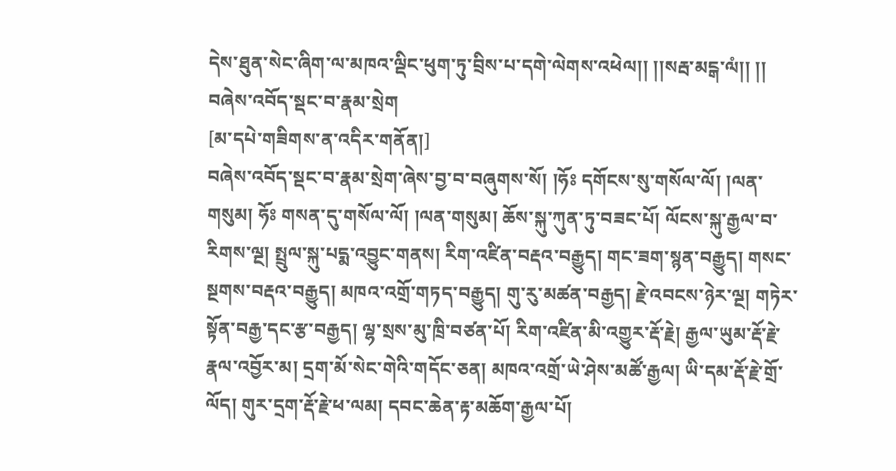དེས་ཐུན་སེང་ཞིག་ལ་མཁའ་ལྡིང་ཕུག་ཏུ་བྲིས་པ་དགེ་ལེགས་འཕེལ།། །།སརྦ་མངྒ་ལཾ།། །།
བཞེས་འབོད་སྡང་བ་རྣམ་སྲེག
[མ་དཔེ་གཟིགས་ན་འདིར་གནོན།]
བཞེས་འབོད་སྡང་བ་རྣམ་སྲེག་ཞེས་བྱ་བ་བཞུགས་སོ། །ཧོཿ དགོངས་སུ་གསོལ་ལོ། །ལན་གསུམ། ཧོཿ གསན་དུ་གསོལ་ལོ། །ལན་གསུམ། ཆོས་སྐུ་ཀུན་ཏུ་བཟང་པོ། ལོངས་སྐུ་རྒྱལ་བ་རིགས་ལྔ། སྤྲུལ་སྐུ་པདྨ་འབྱུང་གནས། རིག་འཛིན་བརྡའ་བརྒྱུད། གང་ཟག་སྙན་བརྒྱུད། གསང་སྔགས་བརྡའ་བརྒྱུད། མཁའ་འགྲོ་གཏད་བརྒྱུད། གུ་རུ་མཚན་བརྒྱད། རྗེ་འབངས་ཉེར་ལྔ། གཏེར་སྟོན་བརྒྱ་དང་རྩ་བརྒྱད། ལྷ་སྲས་མུ་ཁྲི་བཙན་པོ། རིག་འཛིན་མི་འགྱུར་རྡོ་རྗེ། རྒྱལ་ཡུམ་རྡོ་རྗེ་རྣལ་འབྱོར་མ། དྲག་མོ་སེང་གེའི་གདོང་ཅན། མཁའ་འགྲོ་ཡེ་ཤེས་མཚོ་རྒྱལ། ཡི་དམ་རྡོ་རྗེ་གྲོ་ལོད། གུར་དྲག་རྡོ་རྗེ་ཕ་ལམ། དབང་ཆེན་རྟ་མཆོག་རྒྱལ་པོ།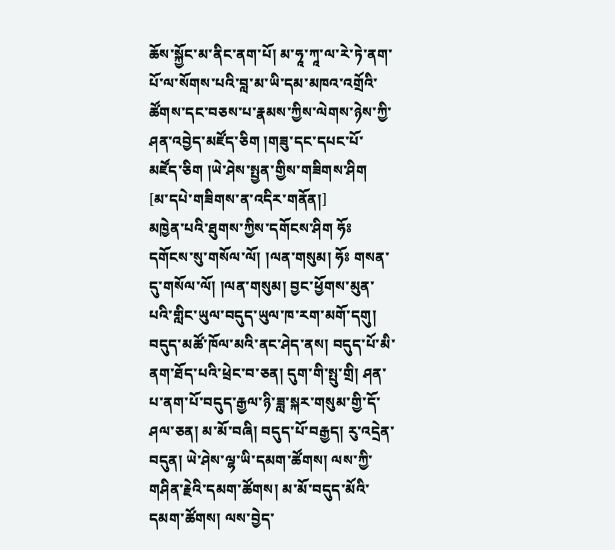ཆོས་སྐྱོང་མ་ནིང་ནག་པོ། མ་ཧཱ་ཀཱ་ལ་རེ་ཏེ་ནག་པོ་ལ་སོགས་པའི་བླ་མ་ཡི་དམ་མཁའ་འགྲོའི་ཚོགས་དང་བཅས་པ་རྣམས་ཀྱིས་ལེགས་ཉེས་ཀྱི་ཤན་འབྱེད་མཛོད་ཅིག །གཟུ་དང་དཔང་པོ་མཛོད་ཅིག །ཡེ་ཤེས་སྤྱན་གྱིས་གཟིགས་ཤིག
[མ་དཔེ་གཟིགས་ན་འདིར་གནོན།]
མཁྱེན་པའི་ཐུགས་ཀྱིས་དགོངས་ཤིག ཧོཿ དགོངས་སུ་གསོལ་ལོ། །ལན་གསུམ། ཧོཿ གསན་དུ་གསོལ་ལོ། །ལན་གསུམ། བྱང་ཕྱོགས་མུན་པའི་གླིང་ཡུལ་བདུད་ཡུལ་ཁ་རག་མགོ་དགུ། བདུད་མཚོ་ཁོལ་མའི་ནང་ཤེད་ནས། བདུད་པོ་མི་ནག་ཐོད་པའི་ཕྲེང་བ་ཅན། དུག་གི་སྤུ་གྲི། ཤན་པ་ནག་པོ་བདུད་རྒྱལ་ཉི་ཟླ་སྐར་གསུམ་གྱི་དོ་ཤལ་ཅན། མ་མོ་བཞི། བདུད་པོ་བརྒྱད། རུ་འདྲེན་བདུན། ཡེ་ཤེས་ལྷ་ཡི་དམག་ཚོགས། ལས་ཀྱི་གཤིན་རྗེའི་དམག་ཚོགས། མ་མོ་བདུད་མོའི་དམག་ཚོགས། ལས་བྱེད་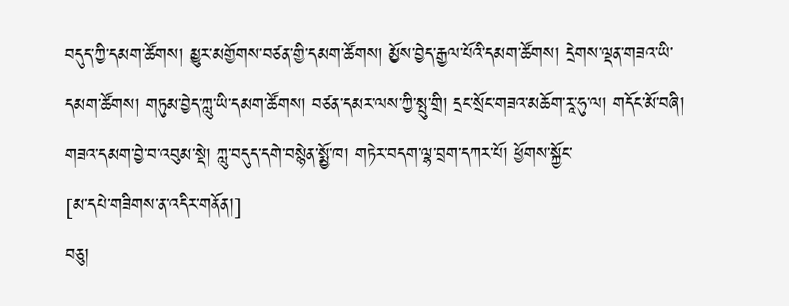བདུད་ཀྱི་དམག་ཚོགས། མྱུར་མགྱོགས་བཙན་གྱི་དམག་ཚོགས། མྱོས་བྱེད་རྒྱལ་པོའི་དམག་ཚོགས། དྲེགས་ལྡན་གཟའ་ཡི་དམག་ཚོགས། གཏུམ་བྱེད་ཀླུ་ཡི་དམག་ཚོགས། བཙན་དམར་ལས་ཀྱི་སྤུ་གྲི། དྲང་སྲོང་གཟའ་མཆོག་རཱ་ཧུ་ལ། གདོང་མོ་བཞི། གཟའ་དམག་བྱེ་བ་འབུམ་སྡེ། ཀླུ་བདུད་དགེ་བསྙེན་སྨྱོ་ཁ། གཏེར་བདག་ལྷ་བྲག་དཀར་པོ། ཕྱོགས་སྐྱོང་
[མ་དཔེ་གཟིགས་ན་འདིར་གནོན།]
བཅུ།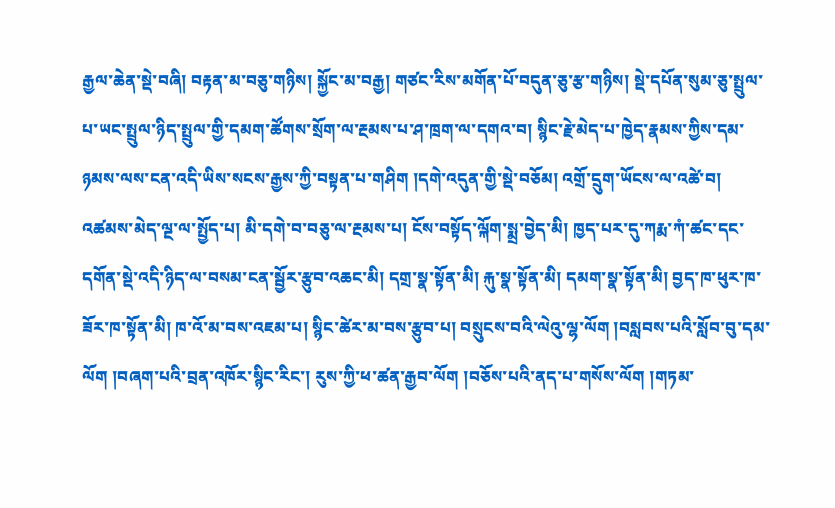རྒྱལ་ཆེན་སྡེ་བཞི། བརྟན་མ་བཅུ་གཉིས། སྐྱོང་མ་བརྒྱ། གཙང་རིས་མགོན་པོ་བདུན་ཅུ་རྩ་གཉིས། སྡེ་དཔོན་སུམ་ཅུ་སྤྲུལ་པ་ཡང་སྤྲུལ་ཉིད་སྤྲུལ་གྱི་དམག་ཚོགས་སྲོག་ལ་རྔམས་པ་ཤ་ཁྲག་ལ་དགའ་བ། སྙིང་རྗེ་མེད་པ་ཁྱེད་རྣམས་ཀྱིས་དམ་ཉམས་ལས་ངན་འདི་ཡིས་སངས་རྒྱས་ཀྱི་བསྟན་པ་གཤིག །དགེ་འདུན་གྱི་སྡེ་བཅོམ། འགྲོ་དྲུག་ཡོངས་ལ་འཚེ་བ། འཚམས་མེད་ལྔ་ལ་སྤྱོད་པ། མི་དགེ་བ་བཅུ་ལ་རྔམས་པ། ངོས་བསྟོད་ལྐོག་སྨྲ་བྱེད་མི། ཁྱད་པར་དུ་ཀརྨ་ཀཾ་ཚང་དང་དགོན་སྡེ་འདི་ཉིད་ལ་བསམ་ངན་སྦྱོར་རྩུབ་འཆང་མི། དགྲ་སྣ་སྟོན་མི། རྐུ་སྣ་སྟོན་མི། དམག་སྣ་སྟོན་མི། བྱད་ཁ་ཕུར་ཁ་ཟོར་ཁ་སྟོན་མི། ཁ་འོ་མ་བས་འཇམ་པ། སྙིང་ཚེར་མ་བས་རྩུབ་པ། བསྲུངས་བའི་ལེའུ་ལྷ་ལོག །བསླབས་པའི་སློབ་བུ་དམ་ལོག །བཞག་པའི་བྲན་འཁོར་སྙིང་རིང་། རུས་ཀྱི་ཕ་ཚན་རྒྱབ་ལོག །བཅོས་པའི་ནད་པ་གསོས་ལོག །གཏམ་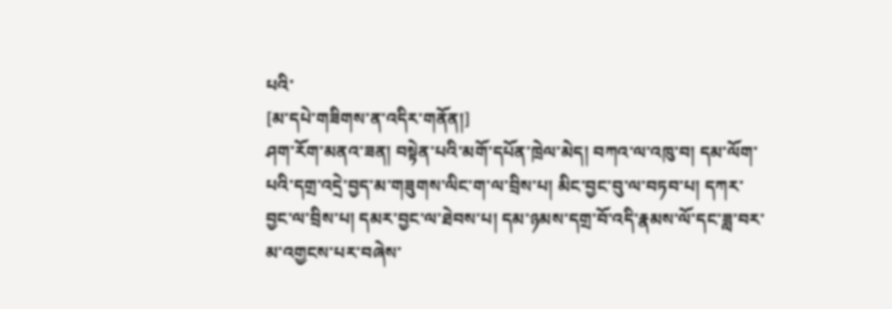པའི་
[མ་དཔེ་གཟིགས་ན་འདིར་གནོན།]
ཤག་རོག་མནའ་ཟན། བསྟེན་པའི་མགོ་དཔོན་ཁྲེལ་མེད། བཀའ་ལ་འཁུ་བ། དམ་ལོག་པའི་དགྲ་འདྲེ་བྱད་མ་གཟུགས་ལིང་ག་ལ་བྲིས་པ། མིང་བྱང་བུ་ལ་བཏབ་པ། དཀར་བྱང་ལ་བྲིས་པ། དམར་བྱང་ལ་ཐེབས་པ། དམ་ཉམས་དགྲ་བོ་འདི་རྣམས་ལོ་དང་ཟླ་བར་མ་འགྱངས་པར་བཞེས་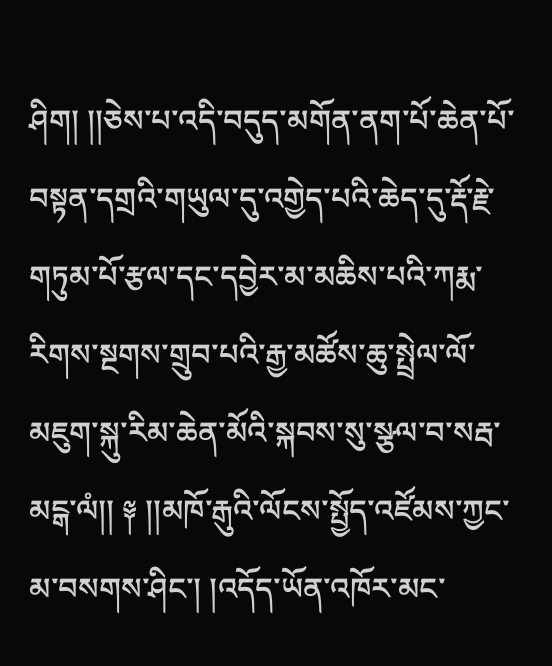ཤིག། །།ཅེས་པ་འདི་བདུད་མགོན་ནག་པོ་ཆེན་པོ་བསྟན་དགྲའི་གཡུལ་དུ་འགྱེད་པའི་ཆེད་དུ་རྡོ་རྗེ་གཏུམ་པོ་རྩལ་དང་དབྱེར་མ་མཆིས་པའི་ཀརྨ་རིགས་སྔགས་གྲུབ་པའི་རྒྱ་མཚོས་ཆུ་སྤྲེལ་ལོ་མཇུག་སྐུ་རིམ་ཆེན་མོའི་སྐབས་སུ་སྩལ་བ་སརྦ་མངྒ་ལཾ།། ༈ །།མཁོ་རྒུའི་ལོངས་སྤྱོད་འཛོམས་ཀྱང་མ་བསགས་ཤིང་། །འདོད་ཡོན་འཁོར་མང་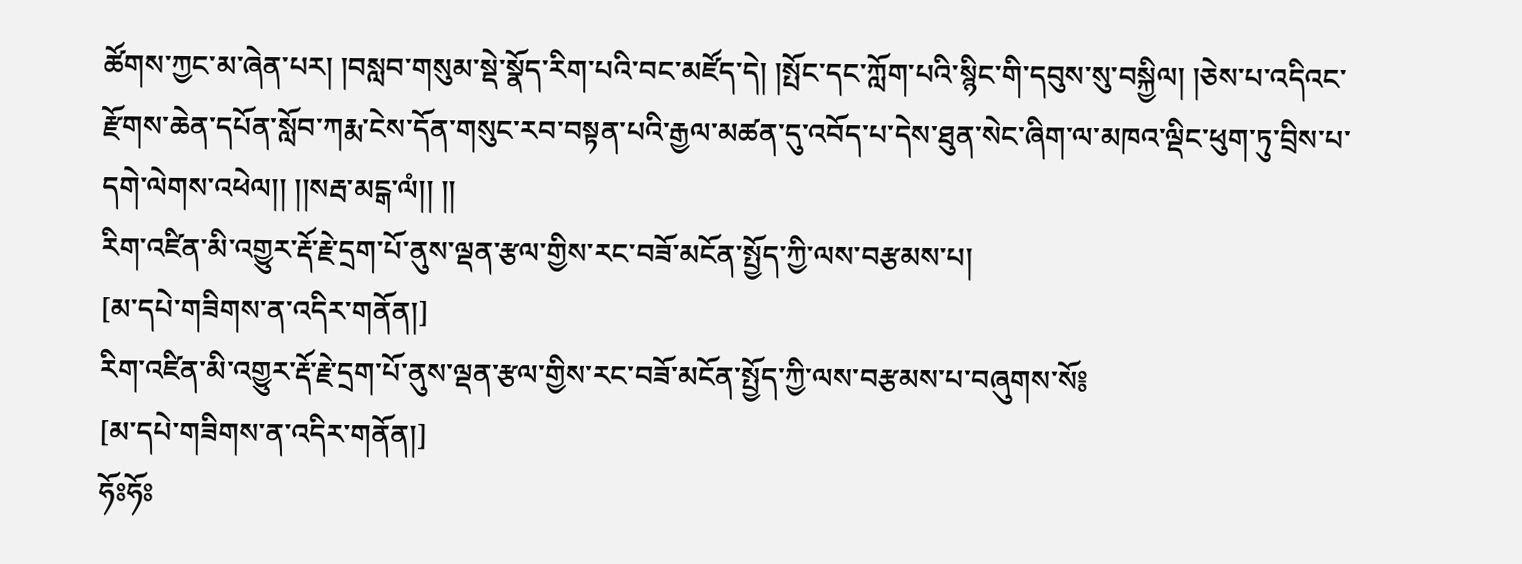ཚོགས་ཀྱང་མ་ཞེན་པར། །བསླབ་གསུམ་སྡེ་སྣོད་རིག་པའི་བང་མཛོད་དེ། །སྤོང་དང་ཀློག་པའི་སྙིང་གི་དབུས་སུ་བསྐྱིལ། །ཅེས་པ་འདིའང་རྫོགས་ཆེན་དཔོན་སློབ་ཀརྨ་ངེས་དོན་གསུང་རབ་བསྟན་པའི་རྒྱལ་མཚན་དུ་འབོད་པ་དེས་ཐུན་སེང་ཞིག་ལ་མཁའ་ལྡིང་ཕུག་ཏུ་བྲིས་པ་དགེ་ལེགས་འཕེལ།། །།སརྦ་མངྒ་ལཾ།། །།
རིག་འཛིན་མི་འགྱུར་རྡོ་རྗེ་དྲག་པོ་ནུས་ལྡན་རྩལ་གྱིས་རང་བཟོ་མངོན་སྤྱོད་ཀྱི་ལས་བརྩམས་པ།
[མ་དཔེ་གཟིགས་ན་འདིར་གནོན།]
རིག་འཛིན་མི་འགྱུར་རྡོ་རྗེ་དྲག་པོ་ནུས་ལྡན་རྩལ་གྱིས་རང་བཟོ་མངོན་སྤྱོད་ཀྱི་ལས་བརྩམས་པ་བཞུགས་སོ༔
[མ་དཔེ་གཟིགས་ན་འདིར་གནོན།]
ཧོཿཧོཿ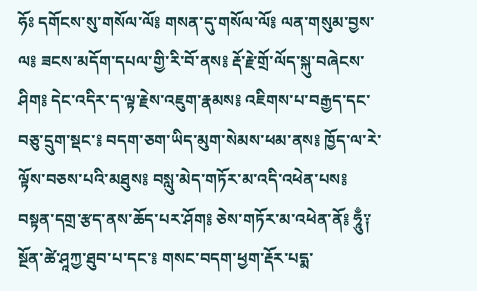ཧོཿ དགོངས་སུ་གསོལ་ལོ༔ གསན་དུ་གསོལ་ལོ༔ ལན་གསུམ་བྱས་ལ༔ ཟངས་མདོག་དཔལ་གྱི་རི་བོ་ནས༔ རྡོ་རྗེ་གྲོ་ལོད་སྐུ་བཞེངས་ཤིག༔ དེང་འདིར་ད་ལྟ་རྗེས་འཇུག་རྣམས༔ འཇིགས་པ་བརྒྱད་དང་བཅུ་དྲུག་སྡང་༔ བདག་ཅག་ཡིད་མུག་སེམས་ཕམ་ནས༔ ཁྱོད་ལ་རེ་ལྟོས་བཅས་པའི་མཐུས༔ བསླུ་མེད་གཏོར་མ་འདི་འཕེན་པས༔ བསྟན་དགྲ་རྩད་ནས་ཆོད་པར་ཤོག༔ ཅེས་གཏོར་མ་འཕེན་ནོ༔ ཧཱུྃ༑ སྔོན་ཚེ་ཤཱཀྱ་ཐུབ་པ་དང་༔ གསང་བདག་ཕྱག་རྡོར་པདྨ་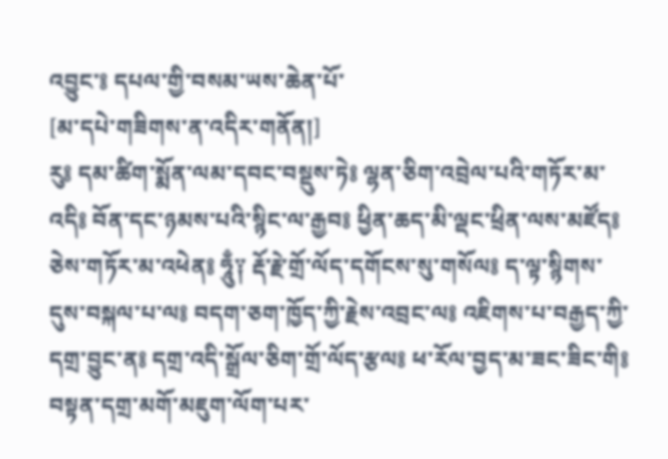འབྱུང་༔ དཔལ་གྱི་བསམ་ཡས་ཆེན་པོ་
[མ་དཔེ་གཟིགས་ན་འདིར་གནོན།]
རུ༔ དམ་ཚིག་སྨོན་ལམ་དབང་བསྡུས་ཏེ༔ ལྷན་ཅིག་འབྲེལ་པའི་གཏོར་མ་འདི༔ བོན་དང་ཉམས་པའི་སྙིང་ལ་རྒྱབ༔ ཕྱིན་ཆད་མི་ལྡང་ཕྲིན་ལས་མཛོད༔ ཅེས་གཏོར་མ་འཕེན༔ ཧཱུྃ༑ རྡོ་རྗེ་གྲོ་ལོད་དགོངས་སུ་གསོལ༔ ད་ལྟ་སྙིགས་དུས་བསྐལ་པ་ལ༔ བདག་ཅག་ཁྱོད་ཀྱི་རྗེས་འབྲང་ལ༔ འཇིགས་པ་བརྒྱད་ཀྱི་དགྲ་བྱུང་ན༔ དགྲ་འདི་སྒྲོལ་ཅིག་གྲོ་ལོད་རྩལ༔ ཕ་རོལ་བྱད་མ་ཟང་ཟིང་གི༔ བསྟན་དགྲ་མགོ་མཇུག་ལོག་པར་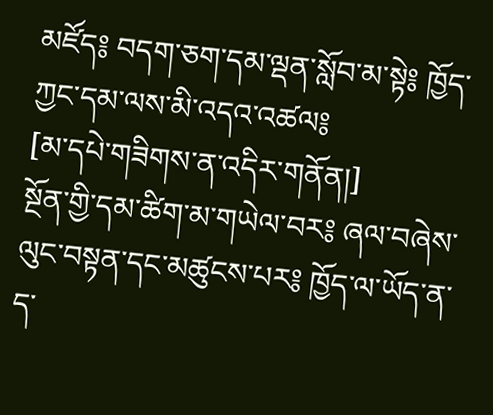མཛོད༔ བདག་ཅག་དམ་ལྡན་སློབ་མ་སྟེ༔ ཁྱོད་ཀྱང་དམ་ལས་མི་འདའ་འཚལ༔
[མ་དཔེ་གཟིགས་ན་འདིར་གནོན།]
སྔོན་གྱི་དམ་ཚིག་མ་གཡེལ་བར༔ ཞལ་བཞེས་ལུང་བསྟན་དང་མཚུངས་པར༔ ཁྱོད་ལ་ཡོད་ན་ད་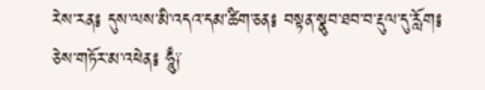རེས་རན༔ དུས་ལས་མི་འདའ་དམ་ཚིག་ཅན༔ བསྟན་སྣུབ་ཐབ་བ་རྡུལ་དུ་རློག༔ ཅེས་གཏོར་མ་འཕེན༔ ཧཱུྃ༑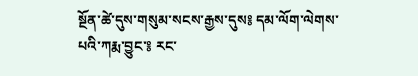སྔོན་ཚེ་དུས་གསུམ་སངས་རྒྱས་དུས༔ དམ་ལོག་ལེགས་པའི་ཀརྨ་བྱུང་༔ རང་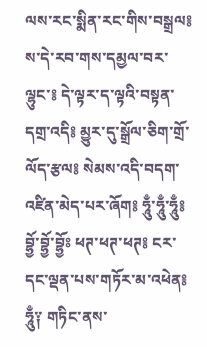ལས་རང་སྨིན་རང་གིས་བསྒྲལ༔ ས་དེ་རབ་གས་དམྱལ་བར་ལྷུང་༔ དེ་ལྟར་ད་ལྟའི་བསྟན་དགྲ་འདི༔ མྱུར་དུ་སྒྲོལ་ཅིག་གྲོ་ལོད་རྩལ༔ སེམས་འདི་བདག་འཛིན་མེད་པར་ཞོག༔ ཧཱུྃ་ཧཱུྃ་ཧཱུྃ༔ བྷྱོ་བྷྱོ་བྷྱོཿ ཕཊ་ཕཊ་ཕཊ༔ ངར་དང་ལྡན་པས་གཏོར་མ་འཕེན༔ ཧཱུྃ༑ གཏིང་ནས་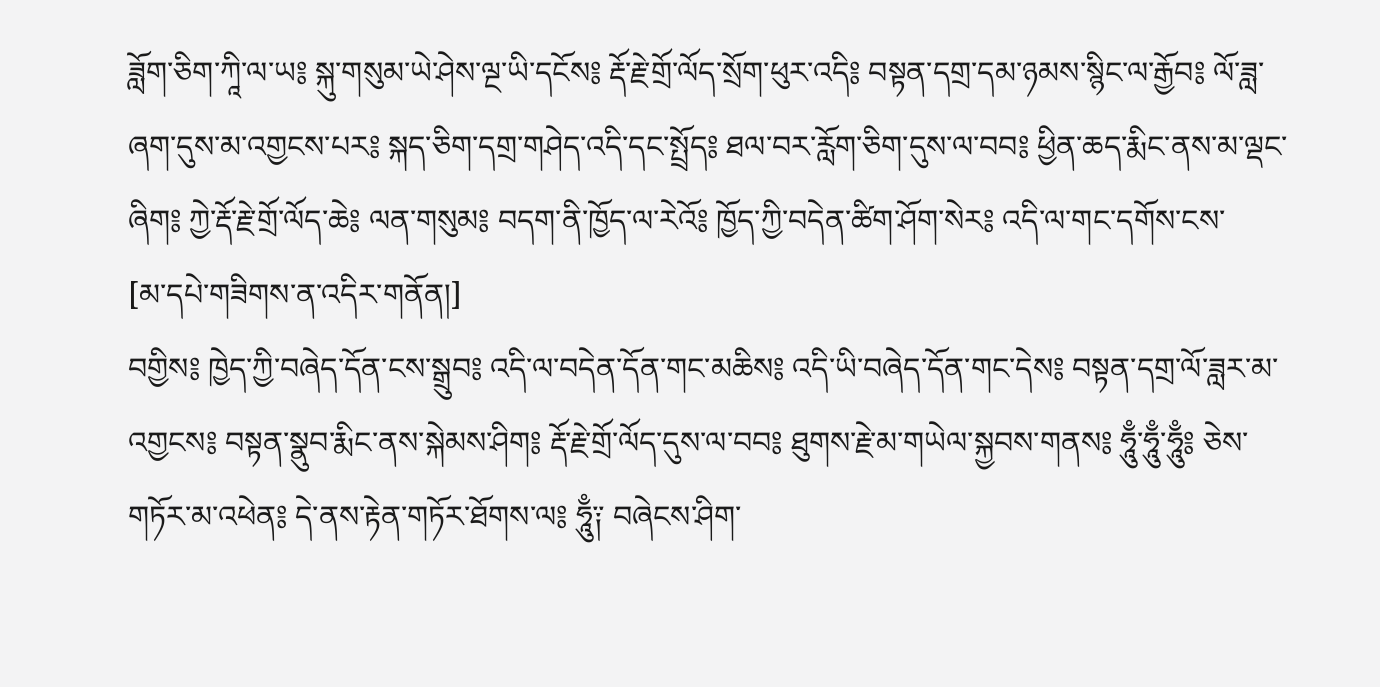ཟློག་ཅིག་ཀཱི་ལ་ཡ༔ སྐུ་གསུམ་ཡེ་ཤེས་ལྔ་ཡི་དངོས༔ རྡོ་རྗེ་གྲོ་ལོད་སྲོག་ཕུར་འདི༔ བསྟན་དགྲ་དམ་ཉམས་སྙིང་ལ་རྒྱོབ༔ ལོ་ཟླ་ཞག་དུས་མ་འགྱངས་པར༔ སྐད་ཅིག་དགྲ་གཤེད་འདི་དང་སྤྲོད༔ ཐལ་བར་རློག་ཅིག་དུས་ལ་བབ༔ ཕྱིན་ཆད་རྨིང་ནས་མ་ལྡང་ཞིག༔ ཀྱེ་རྡོ་རྗེ་གྲོ་ལོད་ཆེ༔ ལན་གསུམ༔ བདག་ནི་ཁྱོད་ལ་རེའོ༔ ཁྱོད་ཀྱི་བདེན་ཚིག་ཤོག་སེར༔ འདི་ལ་གང་དགོས་ངས་
[མ་དཔེ་གཟིགས་ན་འདིར་གནོན།]
བགྱིས༔ ཁྱེད་ཀྱི་བཞེད་དོན་ངས་སྒྲུབ༔ འདི་ལ་བདེན་དོན་གང་མཆིས༔ འདི་ཡི་བཞེད་དོན་གང་དེས༔ བསྟན་དགྲ་ལོ་ཟླར་མ་འགྱངས༔ བསྟན་སྣུབ་རྨིང་ནས་སྐེམས་ཤིག༔ རྡོ་རྗེ་གྲོ་ལོད་དུས་ལ་བབ༔ ཐུགས་རྗེ་མ་གཡེལ་སྐྱབས་གནས༔ ཧཱུྃ་ཧཱུྃ་ཧཱུྃ༔ ཅེས་གཏོར་མ་འཕེན༔ དེ་ནས་རྟེན་གཏོར་ཐོགས་ལ༔ ཧཱུྃ༑ བཞེངས་ཤིག་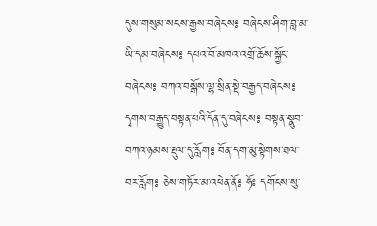དུས་གསུམ་སངས་རྒྱས་བཞེངས༔ བཞེངས་ཤིག་བླ་མ་ཡི་དམ་བཞེངས༔ དཔའ་བོ་མཁའ་འགྲོ་ཆོས་སྐྱོང་བཞེངས༔ བཀའ་བསྒོས་ལྷ་སྲིན་སྡེ་བརྒྱད་བཞེངས༔ དྭགས་བརྒྱུད་བསྟན་པའི་དོན་དུ་བཞེངས༔ བསྟན་སྣུབ་བཀའ་ཉམས་རྡུལ་དུ་རློག༔ བོན་དག་མུ་སྟེགས་ཐལ་བར་རློག༔ ཅེས་གཏོར་མ་འཕེན་ནོ༔ ཧོཿ དགོངས་སུ་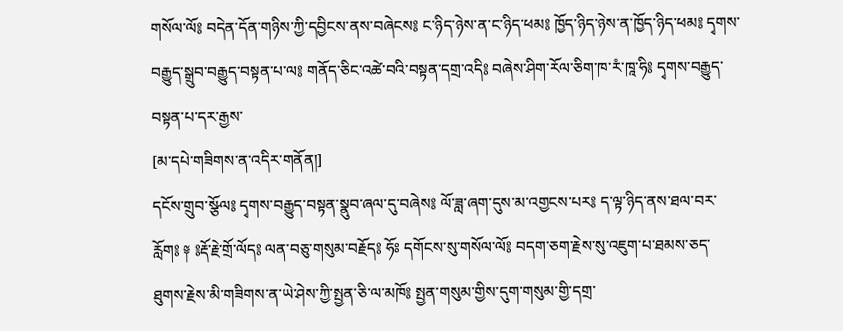གསོལ་ལོ༔ བདེན་དོན་གཉིས་ཀྱི་དབྱིངས་ནས་བཞེངས༔ ང་ཉིད་ཉེས་ན་ང་ཉིད་ཕམ༔ ཁྱོད་ཉིད་ཉེས་ན་ཁྱོད་ཉིད་ཕམ༔ དྭགས་བརྒྱུད་སྒྲུབ་བརྒྱུད་བསྟན་པ་ལ༔ གནོད་ཅིང་འཚེ་བའི་བསྟན་དགྲ་འདི༔ བཞེས་ཤིག་རོལ་ཅིག་ཁ་རཾ་ཁཱ་ཧི༔ དྭགས་བརྒྱུད་བསྟན་པ་དར་རྒྱས་
[མ་དཔེ་གཟིགས་ན་འདིར་གནོན།]
དངོས་གྲུབ་སྩོལ༔ དྭགས་བརྒྱུད་བསྟན་སྣུབ་ཞལ་དུ་བཞེས༔ ལོ་ཟླ་ཞག་དུས་མ་འགྱངས་པར༔ ད་ལྟ་ཉིད་ནས་ཐལ་བར་རློག༔ ༈ ༔རྡོ་རྗེ་གྲོ་ལོད༔ ལན་བཅུ་གསུམ་བརྗོད༔ ཧོཿ དགོངས་སུ་གསོལ་ལོ༔ བདག་ཅག་རྗེས་སུ་འཇུག་པ་ཐམས་ཅད་ཐུགས་རྗེས་མི་གཟིགས་ན་ཡེ་ཤེས་ཀྱི་སྤྱན་ཅི་ལ་མཁོ༔ སྤྱན་གསུམ་གྱིས་དུག་གསུམ་གྱི་དགྲ་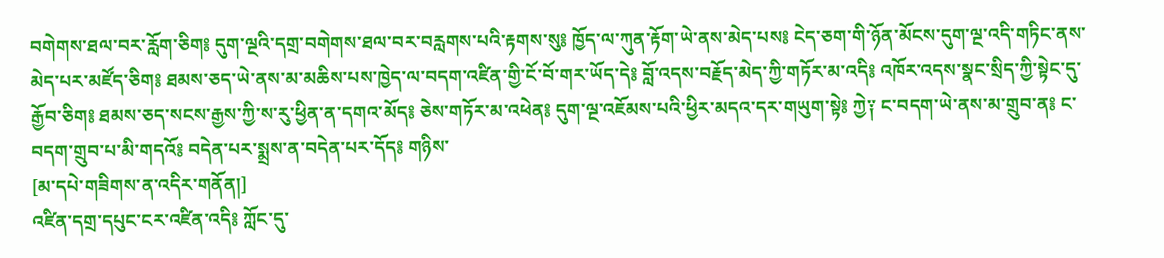བགེགས་ཐལ་བར་རློག་ཅིག༔ དུག་ལྔའི་དགྲ་བགེགས་ཐལ་བར་བརླགས་པའི་རྟགས་སུ༔ ཁྱོད་ལ་ཀུན་རྟོག་ཡེ་ནས་མེད་པས༔ ངེད་ཅག་གི་ཉོན་མོངས་དུག་ལྔ་འདི་གཏིང་ནས་མེད་པར་མཛོད་ཅིག༔ ཐམས་ཅད་ཡེ་ནས་མ་མཆིས་པས་ཁྱེད་ལ་བདག་འཛིན་གྱི་ངོ་བོ་གར་ཡོད་དེ༔ བློ་འདས་བརྗོད་མེད་ཀྱི་གཏོར་མ་འདི༔ འཁོར་འདས་སྣང་སྲིད་ཀྱི་སྟེང་དུ་རྒྱོབ་ཅིག༔ ཐམས་ཅད་སངས་རྒྱས་ཀྱི་ས་རུ་ཕྱིན་ན་དགའ་མོད༔ ཅེས་གཏོར་མ་འཕེན༔ དུག་ལྔ་འཇོམས་པའི་ཕྱིར་མདའ་དར་གཡུག་སྟེ༔ ཀྱེ༑ ང་བདག་ཡེ་ནས་མ་གྲུབ་ན༔ ང་བདག་གྲུབ་པ་མི་གདའོ༔ བདེན་པར་སྨྲས་ན་བདེན་པར་དོད༔ གཉིས་
[མ་དཔེ་གཟིགས་ན་འདིར་གནོན།]
འཛིན་དགྲ་དཔུང་ངར་འཛིན་འདི༔ ཀློང་དུ་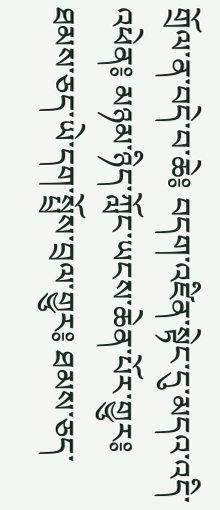གྲོལ་ན་བདེ་བ་ཆེ༔ བདག་འཛིན་སྟེང་དུ་མདའ་འདི་འཕེན༔ མཉམ་ཉིད་ཀློང་ཡངས་ཆེན་པོར་གྱུར༔ ཐམས་ཅད་ཡེ་དག་སྤྲོས་བྲལ་གྱུར༔ ཐམས་ཅད་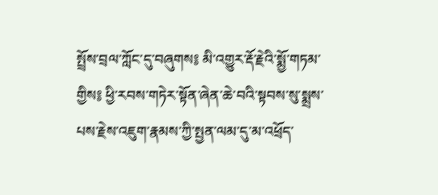སྤྲོས་བྲལ་ཀློང་དུ་བཞུགས༔ མི་འགྱུར་རྡོ་རྗེའི་སྨྱོ་གཏམ་གྱིས༔ ཕྱི་རབས་གཏེར་སྟོན་ཞེན་ཆེ་བའི་སྟབས་སུ་སྨྲས་པས་རྗེས་འཇུག་རྣམས་ཀྱི་སྤྱན་ལམ་དུ་མ་འཕྲོད་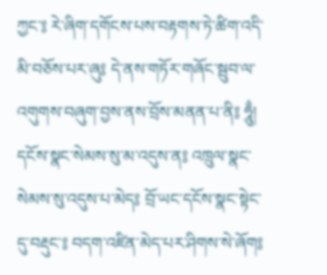ཀྱང་༔ རེ་ཞིག་དགོངས་པས་བརྟགས་ཏེ་ཚིག་འདི་མི་བཅོས་པར་ཞུ༔ དེ་ནས་གཏོར་གཞོང་སྦུབ་ལ་འགུགས་བཞུག་བྱས་ནས་བྲོས་མནན་པ་ནི༔ ཧཱུྃ། དངོས་སྣང་སེམས་སུ་མ་འདུས་ན༔ འཁྲུལ་སྣང་སེམས་སུ་འདུས་པ་མེད༔ བྲོ་ཡང་དངོས་སྣང་སྟེང་དུ་བརྡུང་༔ བདག་འཛིན་མེད་པར་ཤིགས་སེ་ཞོག༔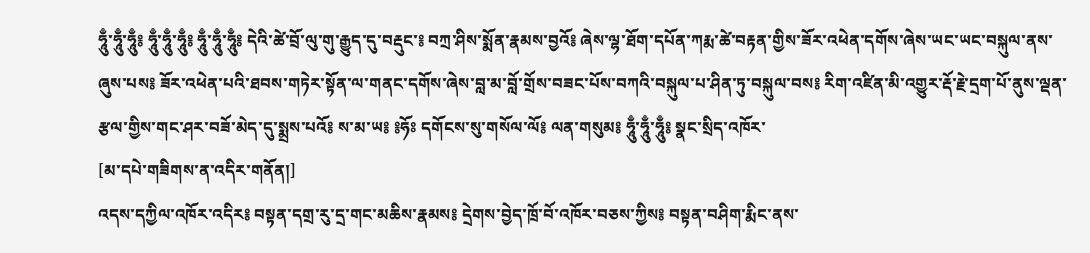ཧཱུྃ་ཧཱུྃ་ཧཱུྃ༔ ཧཱུྃ་ཧཱུྃ་ཧཱུྃ༔ ཧཱུྃ་ཧཱུྃ་ཧཱུྃ༔ དེའི་ཚེ་བྲོ་ལུ་གུ་རྒྱུད་དུ་བརྡུང་༔ བཀྲ་ཤིས་སྨོན་རྣམས་བྱའོ༔ ཞེས་ལྷ་ཐོག་དཔོན་ཀརྨ་ཚེ་བརྟན་གྱིས་ཟོར་འཕེན་དགོས་ཞེས་ཡང་ཡང་བསྐུལ་ནས་ཞུས་པས༔ ཟོར་འཕེན་པའི་ཐབས་གཏེར་སྟོན་ལ་གནང་དགོས་ཞེས་བླ་མ་བློ་གྲོས་བཟང་པོས་བཀའི་བསྐུལ་པ་ཤིན་ཏུ་བསྐུལ་བས༔ རིག་འཛིན་མི་འགྱུར་རྡོ་རྗེ་དྲག་པོ་ནུས་ལྡན་རྩལ་གྱིས་གང་ཤར་བཟོ་མེད་དུ་སྨྲས་པའོ༔ ས་མ་ཡ༔ ༔ཧོཿ དགོངས་སུ་གསོལ་ལོ༔ ལན་གསུམ༔ ཧཱུྃ་ཧཱུྃ་ཧཱུྃ༔ སྣང་སྲིད་འཁོར་
[མ་དཔེ་གཟིགས་ན་འདིར་གནོན།]
འདས་དཀྱིལ་འཁོར་འདིར༔ བསྟན་དགྲ་རུ་དྲ་གང་མཆིས་རྣམས༔ དྲེགས་བྱེད་ཁྲོ་བོ་འཁོར་བཅས་ཀྱིས༔ བསྟན་བཤིག་རྨིང་ནས་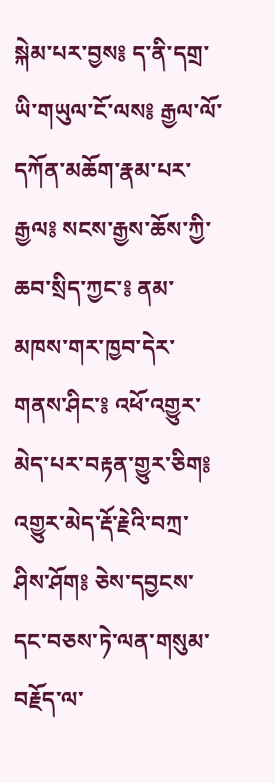སྐེམ་པར་བྱས༔ ད་ནི་དགྲ་ཡི་གཡུལ་ངོ་ལས༔ རྒྱལ་ལོ་དཀོན་མཆོག་རྣམ་པར་རྒྱལ༔ སངས་རྒྱས་ཆོས་ཀྱི་ཆབ་སྲིད་ཀྱང་༔ ནམ་མཁས་གར་ཁྱབ་དེར་གནས་ཤིང་༔ འཕོ་འགྱུར་མེད་པར་བརྟན་གྱུར་ཅིག༔ འགྱུར་མེད་རྡོ་རྗེའི་བཀྲ་ཤིས་ཤོག༔ ཅེས་དབྱངས་དང་བཅས་ཏེ་ལན་གསུམ་བརྗོད་ལ་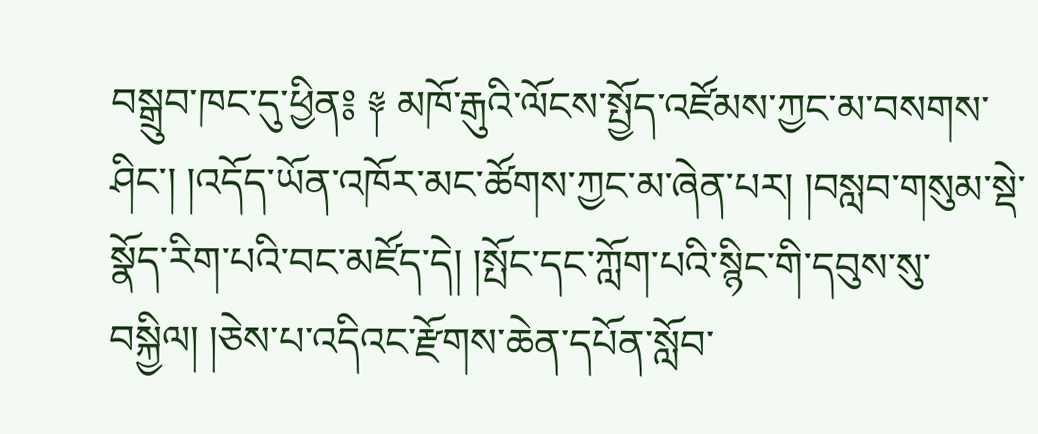བསྒྲུབ་ཁང་དུ་ཕྱིན༔ ༈ མཁོ་རྒུའི་ལོངས་སྤྱོད་འཛོམས་ཀྱང་མ་བསགས་ཤིང་། །འདོད་ཡོན་འཁོར་མང་ཚོགས་ཀྱང་མ་ཞེན་པར། །བསླབ་གསུམ་སྡེ་སྣོད་རིག་པའི་བང་མཛོད་དེ། །སྤོང་དང་ཀློག་པའི་སྙིང་གི་དབུས་སུ་བསྐྱིལ། །ཅེས་པ་འདིའང་རྫོགས་ཆེན་དཔོན་སློབ་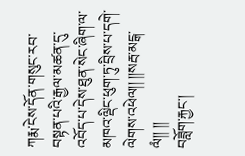ཀརྨ་ངེས་དོན་གསུང་རབ་བསྟན་པའི་རྒྱལ་མཚན་དུ་འབོད་པ་དེས་ཐུན་སེང་ཞིག་ལ་མཁའ་ལྡིང་ཕུག་ཏུ་བྲིས་པ་དགེ་ལེགས་འཕེལ།། །།སརྦ་མངྒ་ལཾ།། །།
བཟློག་རྐྱང་།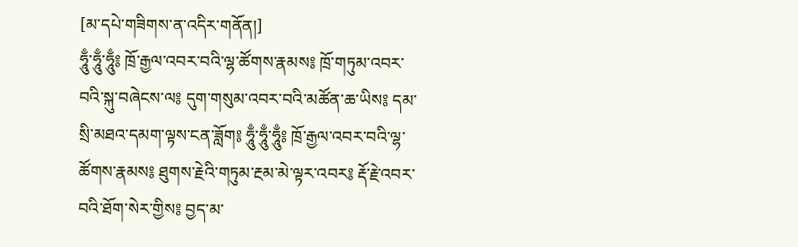[མ་དཔེ་གཟིགས་ན་འདིར་གནོན།]
ཧཱུྃ་ཧཱུྃ་ཧཱུྃ༔ ཁྲོ་རྒྱལ་འབར་བའི་ལྷ་ཚོགས་རྣམས༔ ཁྲོ་གཏུམ་འབར་བའི་སྐུ་བཞེངས་ལ༔ དུག་གསུམ་འབར་བའི་མཚོན་ཆ་ཡིས༔ དམ་སྲི་མཐའ་དམག་ལྟས་ངན་ཟློག༔ ཧཱུྃ་ཧཱུྃ་ཧཱུྃ༔ ཁྲོ་རྒྱལ་འབར་བའི་ལྷ་ཚོགས་རྣམས༔ ཐུགས་རྗེའི་གཏུམ་རྔམ་མེ་ལྟར་འབར༔ རྡོ་རྗེ་འབར་བའི་ཐོག་སེར་གྱིས༔ བྱད་མ་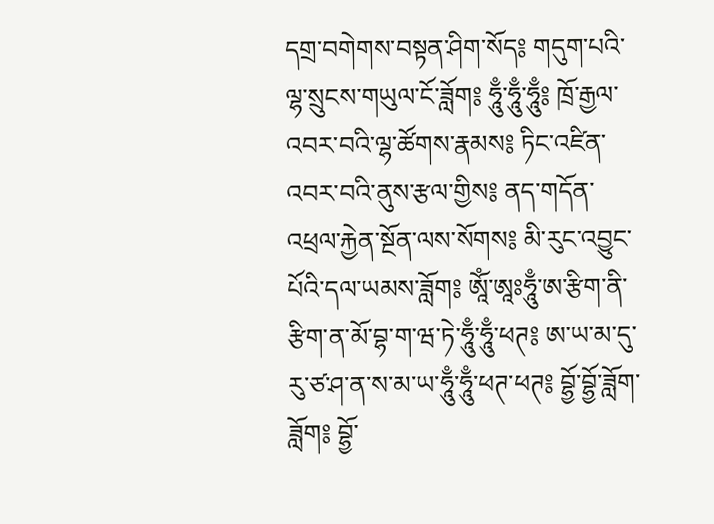དགྲ་བགེགས་བསྟན་ཤིག་སོད༔ གདུག་པའི་ལྷ་སྲུངས་གཡུལ་ངོ་ཟློག༔ ཧཱུྃ་ཧཱུྃ་ཧཱུྃ༔ ཁྲོ་རྒྱལ་འབར་བའི་ལྷ་ཚོགས་རྣམས༔ ཏིང་འཛིན་འབར་བའི་ནུས་རྩལ་གྱིས༔ ནད་གདོན་འཕྲལ་རྐྱེན་སྔོན་ལས་སོགས༔ མི་རུང་འབྱུང་པོའི་དལ་ཡམས་ཟློག༔ ཨཱོཾ་ཨཱཿཧཱུྃ་ཨ་རྩིག་ནི་རྩིག་ན་མོ་བྷ་ག་ཝ་ཏེ་ཧཱུྃ་ཧཱུྃ་ཕཊ༔ ཨ་ཡ་མ་དུ་རུ་ཙ་ཤ་ན་ས་མ་ཡ་ཧཱུྃ་ཧཱུྃ་ཕཊ་ཕཊ༔ བྷྱོ་བྷྱོ་ཟློག་ཟློག༔ བྷྱོ་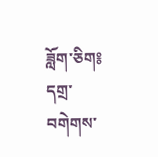ཟློག་ཅིག༔ དགྲ་བགེགས་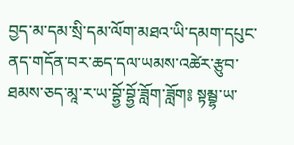བྱད་མ་དམ་སྲི་དམ་ལོག་མཐའ་ཡི་དམག་དཔུང་ནད་གདོན་བར་ཆད་དལ་ཡམས་འཚེར་རྩུབ་ཐམས་ཅད་མཱ་ར་ཡ་བྷྱོ་བྷྱོ་ཟློག་ཟློག༔ སྟམྦྷ་ཡ་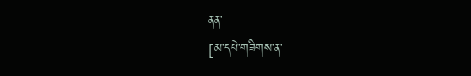ནན་
[མ་དཔེ་གཟིགས་ན་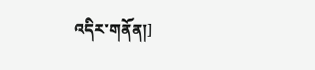འདིར་གནོན།]